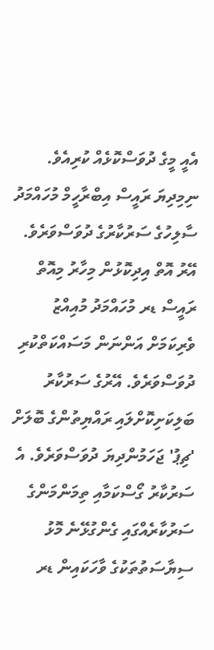އެއީ މީގެ ދުވަސްކޮޅެއް ކުރިއެވެ. ނިމިދިޔަ ރައީސް އިބްރާހީމް މުހައްމަދު ސާލިހުގެ ސަރުކާރުގެ ދުވަސްވަރެވެ. އޭރު އޮތް އިދިކޮޅުން މިހާރު މިއޮތް ރައީސް ޑރ މުހައްމަދު މުއިއްޒު ވެރިކަމަށް އަންނަން މަސައްކަތްކުރި ދުވަސްވަރެވެ. އޭރުގެ ސަރުކާރު ބަލިކަށިކޮށްލައި ރައްޔިތުންގެ ބޮލަށް 'ޗިޕު' ޖަހަމުންދިޔަ ދުވަސްވަރެވެ. އެ ސަރުކާރު ގޯސްކަމާއި ތިމަންމަންގެ ސަރުކާރެއްގައި ގެންގުޅޭނެ މޮޅު ސިޔާސަތުތަކުގެ ވާހަކައިން ޑރ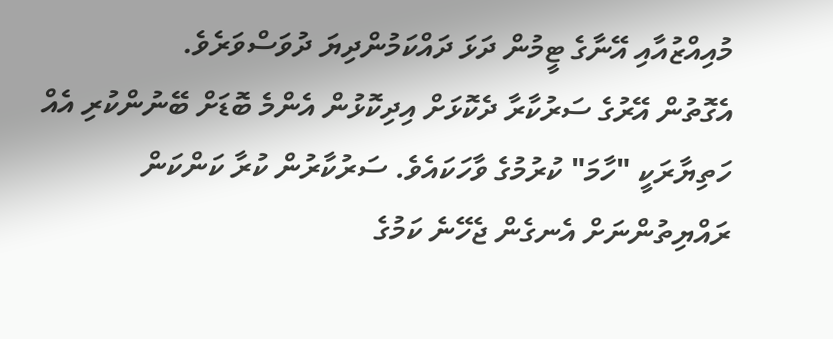މުއިއްޒުއާއި އޭނާގެ ޓީމުން ދަޅަ ދައްކަމުންދިޔަ ދުވަސްވަރެވެ.
އެގޮތުން އޭރުގެ ސަރުކާރާ ދެކޮޅަށް އިދިކޮޅުން އެންމެ ބޮޑަށް ބޭނުންކުރި އެއް ހަތިޔާރަކީ "ހާމަ" ކުރުމުގެ ވާހަކައެވެ. ސަރުކާރުން ކުރާ ކަންކަން ރައްޔިތުންނަށް އެނގެން ޖެހޭނެ ކަމުގެ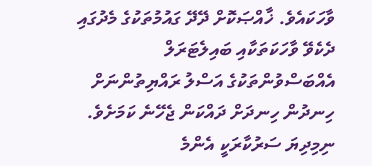ވާހަކައެވެ. ޚާއްޞަކޮށް ދޭދޭ ގައުމުތަކުގެ މެދުގައި ދެކެވޭ ވާހަކަތަކާއި ބައިލެޓަރަލް އެއްބަސްވުންތަކުގެ އަސްލު ރައްޔިތުންނަށް ހިނދުން ހިނދަށް ދައްކަން ޖެހޭނެ ކަމަށެވެ.
ނިމިދިޔަ ސަރުކާރަކީ އެންމެ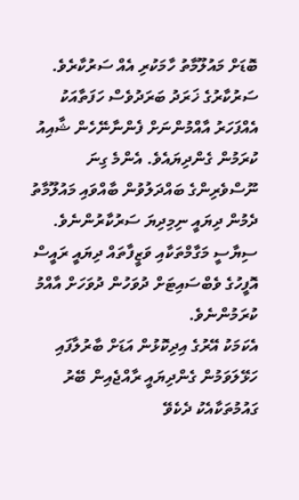ބޮޑަށް މައުލޫމާތު ހާމަކުރި އެއް ސަރުކާރެވެ. ސަރުކާރުގެ ޚަރަދު ބަރަދުވެސް ހަފަތާއަކު އެއްފަހަރު އާއްމުންނަށް ފެންނާނޭހެން ޝާއިއު ކުރަމުން ގެންދިޔައެވެ. އެންމެ ގިނަ ނޫސްވެރިންގެ ބައްދަލުވުން ބާއްވައި މައުލޫމާތު ދެމުން ދިޔައީ ނިމިދިޔަ ސަރުކާރުންނެވެ. ސިޔާސީ މަގާމްތަކާއި ވަޒީފާތައް ދިޔައީ ރައީސް އޮފީހުގެ ވެބްސައިޓަށް ދުވަހުން ދުވަހަށް އާއްމު ކުރަމުންނެވެ.
އެކަމަކު އޭރުގެ އިދިކޮޅުން އަޑަށް ބާރުލާފައި ހަޅޭލަވަމުން ގެންދިޔައީ ރާއްޖެއިން ބޭރު ގައުމުތަކާއެކު ދެކެވޭ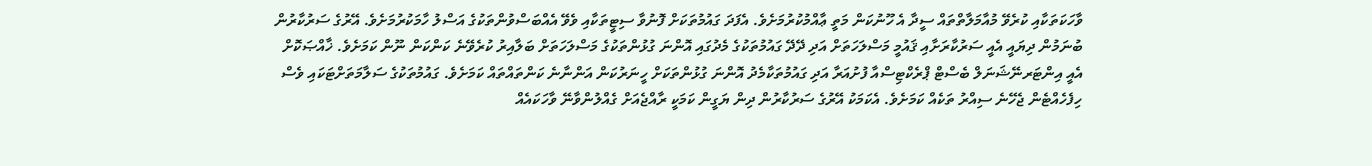ވާހަކަތަކާއި ކުރެވޭ މުއާމަލާތްތައް ސީދާ އެ ހޫނުކަން މަތީ ޢާއްމުކުރުމަށެވެ. އެފަދަ ގައުމުތަކަށް ފޮނުވާ ސިޓީތަކާއި ވެވޭ އެއްބަސްވުންތަކުގެ އަސްލު ހާމަކުރުމަށެވެ. އޭރުގެ ސަރުކާރުން ބުނަމުން ދިޔައީ އެއީ ސަރުކާރަށާއި ޤައުމީ މަސްލަހަތަށް އަދި ދޭދޭ ގައުމުތަކުގެ މެދުގައި އޮންނަ ގުޅުންތަކުގެ މަސްލަހަތަށް ބަލާއިރު ކުރެވޭނެ ކަންކަން ނޫން ކަމަށެވެ. ޚާއްޞަކޮށް އެއީ އިންޓަރނޭޝަނަލް ބެސްޓް ޕްރެކްޓިސްއާ ފުށުއަރާ އަދި ގައުމުތަކާމެދު އޮންނަ ގުޅުންތަކަށް ހީނަރުކަން އަންނާނެ ކަންތައްތައް ކަމަށެވެ. ގައުމުތަކުގެ ސަލާމަތަށްޓަކައި ވެސް ހިފެހެއްޓެން ޖެހޭނެ ސިއްރު ތަކެއް ކަމަށެވެ. އެކަމަކު އޭރުގެ ސަރުކާރުން ދިން ޔަގީން ކަމަކީ ރާއްޖެއަށް ގެއްލުންވާނޭ ވާހަކައެއް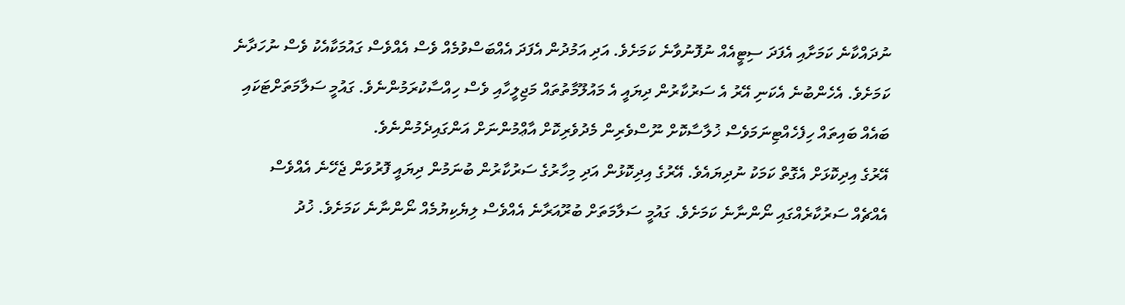ނުދައްކާނެ ކަމަށާއި އެފަދަ ސިޓީއެއް ނުފޮނުވާނެ ކަމަށެވެ. އަދި އަމުދުން އެފަދަ އެއްބަސްވުމެއް ވެސް އެއްވެސް ގައުމަކާއެކު ވެސް ނުހަދާނެ ކަމަށެވެ. އެހެންބުނެ އެކަނި އޭރު އެ ސަރުކާރުން ދިޔައީ އެ މައުލޫމާތުތައް މަޖިލީހާއި ވެސް ހިއްސާކުރަމުންނެވެ. ގައުމީ ސަލާމަތަށްޓަކައި ބައެއް ބައިތައް ހިފެހެއްޓިނަމަވެސް ޚުލާސާކޮށް ނޫސްވެރިން މެދުވެރިކޮށް އާޢްމުންނަށް އަންގައިދެމުންނެވެ.
އޭރުގެ އިދިކޮޅަށް އެގޮތް ކަމަކު ނުދިޔައެވެ. އޭރުގެ އިދިކޮޅުން އަދި މިހާރުގެ ސަރުކާރުން ބުނަމުން ދިޔައީ ފޮރުވަން ޖެހޭނެ އެއްވެސް އެއްޗެއް ސަރުކާރެއްގައި ނޯންނާނެ ކަމަށެވެ. ގައުމީ ސަލާމަތަށް ބުރޫއަރާނެ އެއްވެސް ލިޔެކިޔުމެއް ނޯންނާނެ ކަމަށެވެ. ޚުދު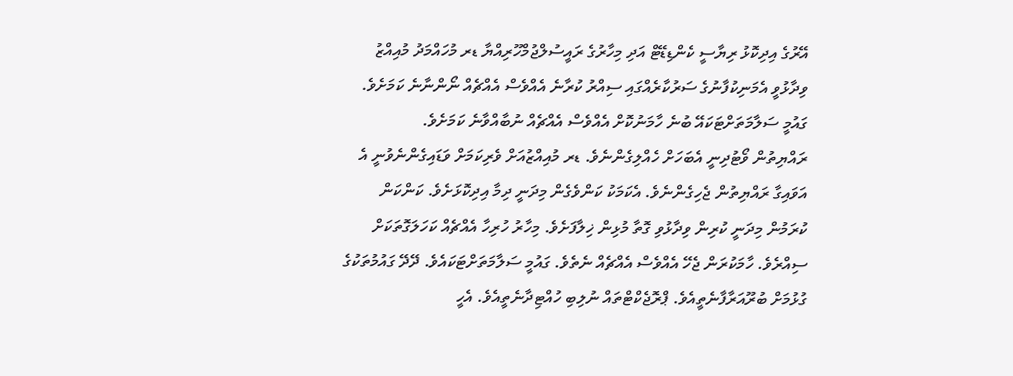އޭރުގެ އިދިކޮޅު ރިޔާސީ ކެންޑިޑޭޓް އަދި މިހާރުގެ ރައީސުލްޖުމްހޫރިއްޔާ ޑރ މުހައްމަދު މުއިއްޒު ވިދާޅުވީ އެމަނިކުފާނުގެ ސަރުކާރެއްގައި ސިއްރު ކުރާނެ އެއްވެސް އެއްޗެއް ނޯންނާނެ ކަމަށެވެ. ގައުމީ ސަލާމަތަށްޓަކައޭ ބުނެ ހާމަނުކޮށް އެއްވެސް އެއްޗެއް ނުބާއްވާނެ ކަމަށެވެ.
ރައްޔިތުން ވޯޓުދިނީ އެބަހަށް ހެއްލިގެންނެވެ. ޑރ މުއިއްޒުއަށް ވެރިކަމަށް ވަޑައިގެންނެވުނީ އެ އަވައިގާ ރައްޔިތުން ޖެހިގެންނެވެ. އެކަމަކު ކަންވެގެން މިދަނީ ދިމާ އިދިކޮޅަށެވެ. ކަންކަން ކުރަމުން މިދަނީ ކުރިން ވިދާޅުވި ގޮތާ މުޅިން ޚިލާފަށެވެ. މިހާރު ހުރިހާ އެއްޗެއް ކަހަލަގޮތަކަށް ސިއްރެވެ. ހާމަކުރަން ޖެހޭ އެއްވެސް އެއްޗެއް ނެތެވެ. ގައުމީ ސަލާމަތަށްޓަކައެވެ. ދޭދޭ ގައުމުތަކުގެ ގުޅުމަށް ބުރޫއަރާފާނެތީއެވެ. ޕްރޮޖެކްޓްތައް ނުލިބި ހުއްޓިދާނެތީއެވެ. އެހީ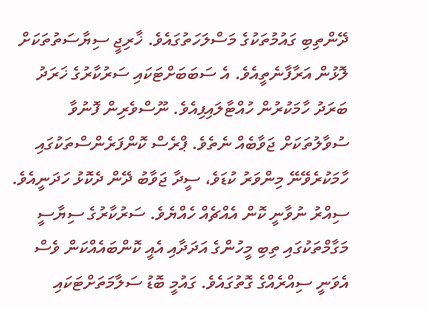ދޭންތިބި ގައުމުތަކުގެ މަސްލަހަތުގައެވެ. ޚާރިޖީ ސިޔާސަތުތަކަށް ލޮޅުން އަރާފާނެތީއެވެ. އެ ސަބަބަށްޓަކައި ސަރުކާރުގެ ޚަރަދު ބަރަދު ހާމަކުރުން ހުއްޓާލައިފިއެވެ. ނޫސްވެރިން ފޮނުވާ ސުވާލުތަކަށް ޖަވާބެއް ނެތެވެ. ޕްރެސް ކޮންފަރެންސްތަކުގައި ހާމަކުރެވޭނޭ މިންވަރު ކުޑަވެ، ސީދާ ޖަވާބު ދޭން ދެކޮޅު ހަދަނީއެވެ. ސިއްރު ނުވާނީ ކޮން އެއްޗެއް ހެއްޔެވެ. ސަރުކާރުގެ ސިޔާސީ މަގާމްތަކުގައި ތިބި މީހުންގެ އަދަދާއި އެއީ ކޮންބައެއްކަން ވެސް އެވަނީ ސިއްރެއްގެ ގޮތުގައެވެ. ގައުމީ ބޮޑު ސަލާމަތަށްޓަކައި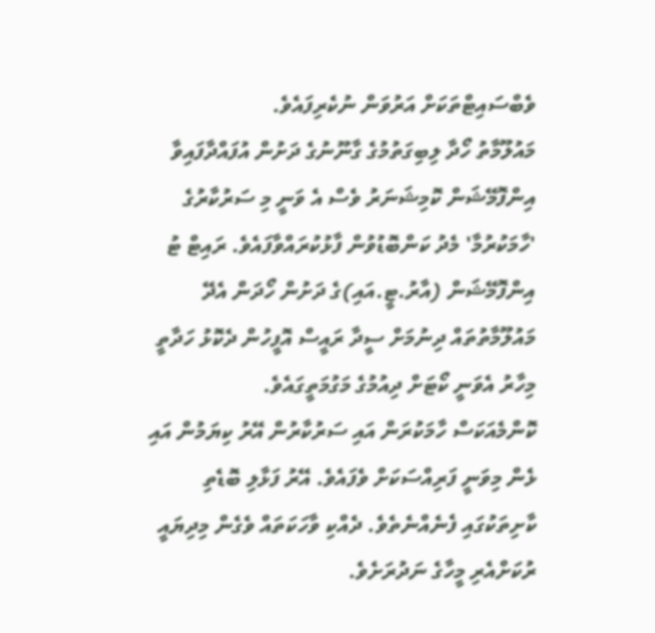ވެބްސައިޓްތަކަށް އަރުވަން ނުކެރިފައެވެ.
މައުލޫމާތު ހޯދާ ލިބިގަތުމުގެ ގާނޫނުގެ ދަށުން އުފައްދާފައިވާ އިންފޮމޭޝަން ކޮމިޝަނަރު ވެސް އެ ވަނީ މި ސަރުކާރުގެ 'ހާމަކުރުމާ' މެދު ކަންބޮޑުވުން ފާޅުކުރައްވާފައެވެ. ރައިޓް ޓު އިންފޮމޭޝަން (އާރު.ޓީ.އައި)ގެ ދަށުން ހޯދަން އެދޭ މައުލޫމާތުތައް ދިނުމަށް ސީދާ ރައީސް އޮފީހުން ދެކޮޅު ހަދާތީ މިހާރު އެވަނީ ކޯޓަށް ދިއުމުގެ މަގުމަތީގައެވެ.
ކޮންމެއަކަސް ހާމަކުރަން އައި ސަރުކާރުން އޭރު ކިޔަމުން އައި ޅެން މިވަނީ ފަރިއްސަކަށް ވެފައެވެ. އޭރު ފަޅާލި ބޮޑެތި ކާށިތަކުގައި ފެނެއްނެތެވެ. ދެއްކި ވާހަކަތައް ވެގެން މިދިޔައީ ރުކަށްއެރި މީހާގެ ނަދުރަށެވެ.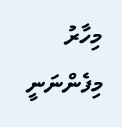މިހާރު މިފެންނަނީ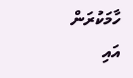ހާމަކުރަން އައި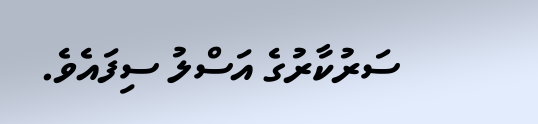ސަރުކާރުގެ އަސްލު ސިފައެވެ.